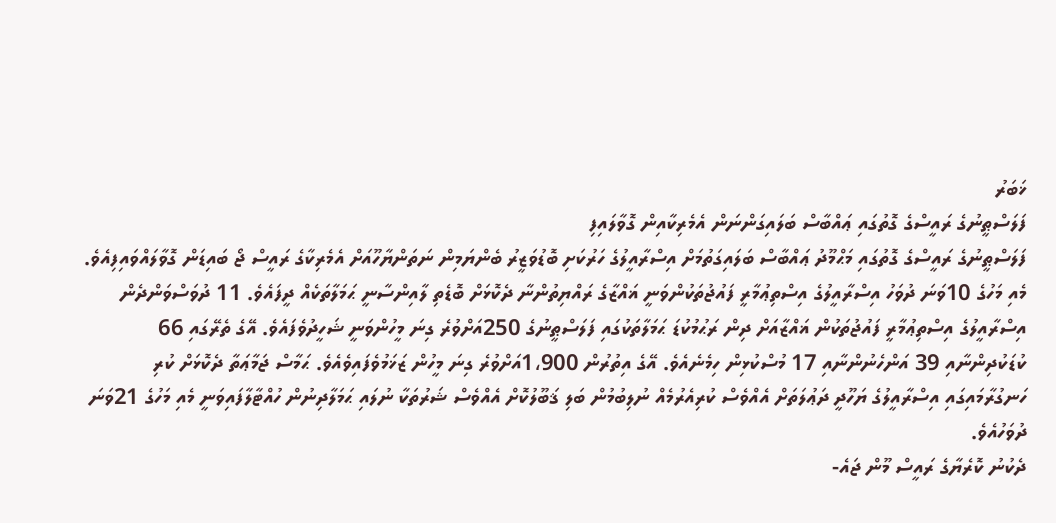ޚަބަރު
ފަލަސްޠީނުގެ ރައީސްގެ ގޮތުގައި ޢައްބާސް ބަލައިގަންނަން އެމެރިކާއިން ގޮވާލައިފި
ފަލަސްޠީނުގެ ރައީސްގެ ގޮތުގައި މަޙްމޫދު ޢައްބާސް ބަލައިގަތުމަށް އިސްރާއީލުގެ ހަރުކަށި ބޮޑުވަޒީރު ބެންޔަމިން ނަތަންޔާހޫއަށް އެމެރިކާގެ ރައީސް ޖޯ ބައިޑަން ގޮވާލައްވައިފިއެވެ.
މެއި މަހުގެ 10ވަނަ ދުވަހު އިސްރާއީލުގެ އިސްތިޢުމާރީ ފައުޖުތަކުންވަނީ ޣައްޒާގެ ރައްޔިތުންނާ ދެކޮޅަށް ބޮޑެތި ލާއިންސާނީ ޙަމަލާތަކެއް ދީފައެވެ. 11 ދުވަސްވަންދެން އިސްރާއީލުގެ އިސްތިޢުމާރީ ފައުޖުތަކުން ޣައްޒާއަށް ދިން ރަޙުމުކުޑަ ޙަމަލާތަކުގައި ފަލަސްޠީނުގެ 250އަށްވުރެ ގިނަ މީހުންވަނީ ޝަހީދުވެފައެވެ. އޭގެ ތެރޭގައި 66 ކުޑަކުދިންނާއި 39 އަންހެނުންނާއި 17 މުސްކުޅިން ހިމެނެއެވެ. އޭގެ އިތުރުން 1،900އަށްވުރެ ގިނަ މީހުން ޒަޚަމުވެފައިވެއެވެ. ޙަމާސް ޖަމާޢަތާ ދެކޮޅަށް ކުރި ހަނގުރާމައިގައި އިސްރާއީލުގެ ޔަހޫދީ ދަޢުލަތަށް އެއްވެސް ކުރިއެރުމެއް ނުލިބުމުން ބަލި ޤަބޫލުކޮށް އެއްވެސް ޝަރުތަކާ ނުލައި ޙަމަލާދިނުން ހުއްޓާލާފައިވަނީ މެއި މަހުގެ 21ވަނަ ދުވަހުއެވެ.
ދެކުނު ކޮރެޔާގެ ރައީސް މޫން ޖައެ-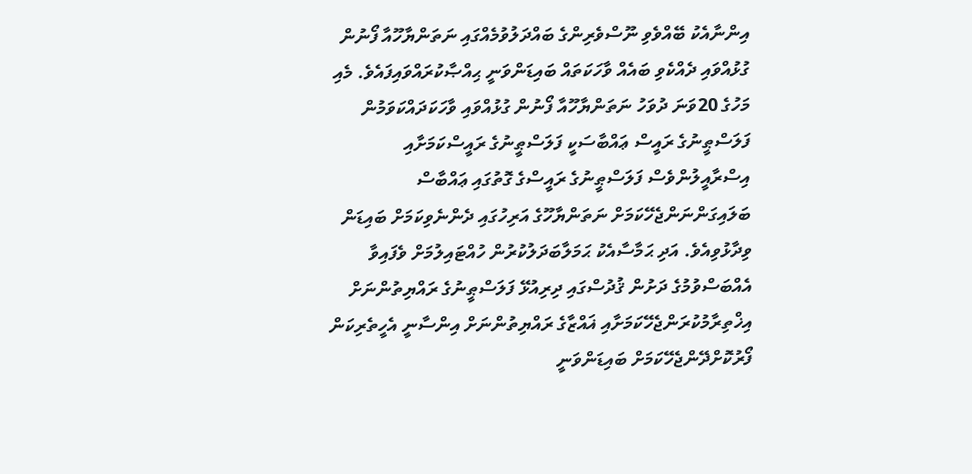އިންނާއެކު ބޭއްވެވި ނޫސްވެރިންގެ ބައްދަލުވުމެއްގައި ނަތަންޔާހޫއާ ފޯނުން ގުޅުއްވައި ދެއްކެވި ބައެއް ވާހަކަތައް ބައިޑަންވަނީ ޙިއްޞާކުރައްވައިފައެވެ. މެއި މަހުގެ 20ވަނަ ދުވަހު ނަތަންޔާހޫއާ ފޯނުން ގުޅުއްވައި ވާހަކަދައްކަވަމުން ފަލަސްޠީނުގެ ރައީސް ޢައްބާސަކީ ފަލަސްޠީނުގެ ރައީސްކަމަށާއި އިސްރާއީލުންވެސް ފަލަސްޠީނުގެ ރައީސްގެ ގޮތުގައި ޢައްބާސް ބަލައިގަންނަންޖެހޭކަމަށް ނަތަންޔާހޫގެ އަރިހުގައި ދެންނެވިކަމަށް ބައިޑަން ވިދާޅުވިއެވެ. އަދި ޙަމާސާއެކު ޙަމަލާބަދަލުކުރުން ހުއްޓައިލުމަށް ވެފައިވާ އެއްބަސްވުމުގެ ދަށުން ޤުދުސްގައި ދިރިއުޅޭ ފަލަސްޠީނުގެ ރައްޔިތުންނަށް އިޚްތިރާމުކުރަންޖެހޭކަމަށާއި ޣައްޒާގެ ރައްޔިތުންނަށް އިންސާނީ އެހީތެރިކަން ފޯރުކޮށްދޭންޖެހޭކަމަށް ބައިޑަންވަނީ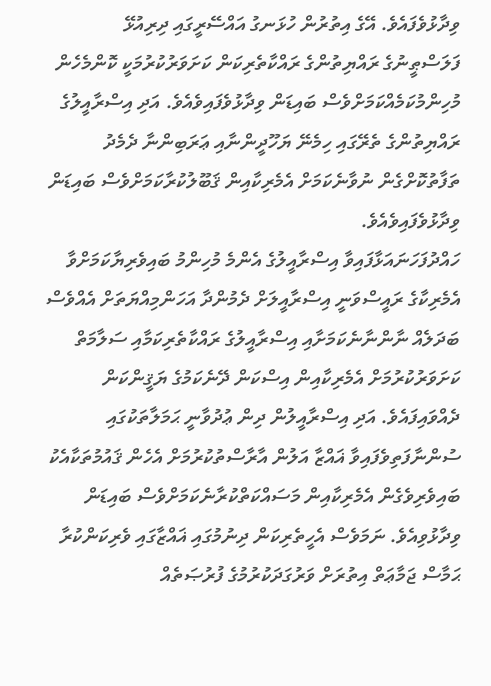ވިދާޅުވެފައެވެ. އޭގެ އިތުރުން ހުޅަނގު އައްސޭރީގައި ދިރިއުޅޭ ފަލަސްޠީނުގެ ރައްޔިތުންގެ ރައްކާތެރިކަން ކަށަވަރުކުރުމަކީ ކޮންމެހެން މުހިންމުކަމެއްކަމަށްވެސް ބައިޑަން ވިދާޅުވެފައިވެއެވެ. އަދި އިސްރާއީލުގެ ރައްޔިތުންގެ ތެރޭގައި ހިމެނޭ ޔަހޫދީންނާއި ޢަރަބިންނާ ދެމެދު ތަފާތުކޮށްގެން ނުވާނެކަމަށް އެމެރިކާއިން ޤަބޫލުކުރާކަމަށްވެސް ބައިޑަން ވިދާޅުވެފައިވެއެވެ.
ހައްދުފަހަނައަޅާފައިވާ އިސްރާއީލުގެ އެންމެ މުހިންމު ބައިވެރިޔާކަމަށްވާ އެމެރިކާގެ ރައީސްވަނީ އިސްރާއީލަށް ދެމުންދާ އަހަންމިއްޔަތަށް އެއްވެސް ބަދަލެއް ނާންނާނެކަމަށާއި އިސްރާއީލުގެ ރައްކާތެރިކަމާއި ސަލާމަތް ކަށަވަރުކުރުމަށް އެމެރިކާއިން އިސްކަން ދޭނެކަމުގެ ޔަޤީންކަން ދެއްވައިފައެވެ. އަދި އިސްރާއީލުން ދިން ޢުދުވާނީ ޙަމަލާތަކުގައި ސުންނާފަތިވެފައިވާ ޣައްޒާ އަލުން އާރާސްތުކުރުމަށް އެހެން ޤައުމުތަކާއެކު ބައިވެރިވެގެން އެމެރިކާއިން މަސައްކަތްކުރާނެކަމަށްވެސް ބައިޑަން ވިދާޅުވިއެވެ. ނަމަވެސް އެހީތެރިކަން ދިނުމުގައި ޣައްޒާގައި ވެރިކަންކުރާ ޙަމާސް ޖަމާޢަތް އިތުރަށް ވަރުގަދަކުރުމުގެ ފުރުޞަތެއް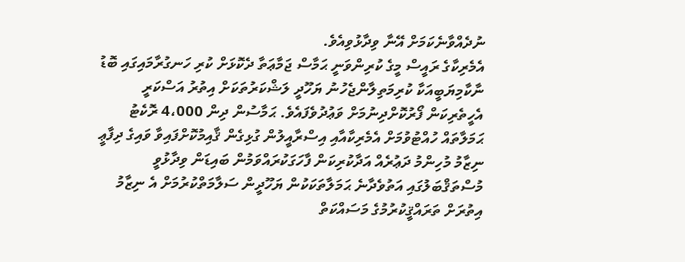ނުދެއްވާނެކަމަށް އޭނާ ވިދާޅުވިއެވެ.
އެމެރިކާގެ ރައީސް މީގެ ކުރިންވަނީ ޙަމާސް ޖަމާޢަތާ ދެކޮޅަށް ކުރި ހަނގުރާމައިގައި ބޮޑު ނާކާމިޔަބީއަކާ ކުރިމަތިލާންޖެހުނު ޔަހޫދީ ލަޝްކަރުތަކަށް އިތުރު އަސްކަރީ އެހީތެރިކަން ފޯރުކޮށްދިނުމަށް ވަޢުދުވެފައެވެ. ޙަމާސުން ދިން 4،000 ރޮކެޓު ޙަމަލާތައް ހުއްޓުވުމަށް އެމެރިކާއާއި އިސްރާއީލުން ގުޅިގެން ޤާއިމުކޮށްފައިވާ ވައިގެ ދިފާޢީ ނިޒާމު މުހިންމު ދަޢުރެއް އަދާކުރިކަން ފާހަގަކުރައްވަމުން ބައިޑަން ވިދާޅުވީ މުސްތަޤްބަލުގައި އަތުވެދާނެ ޙަމަލާތަކަކުން ޔަހޫދީން ސަލާމަތްކުރުމަށް އެ ނިޒާމު އިތުރަށް ތަރައްޤީކުރުމުގެ މަސައްކަތް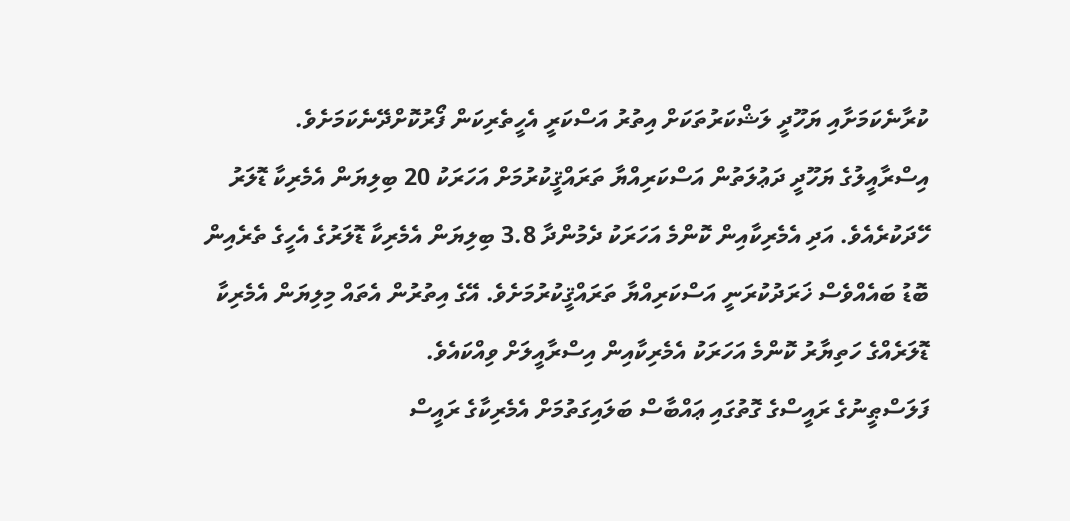ކުރާނެކަމަށާއި ޔަހޫދީ ލަޝްކަރުތަކަށް އިތުރު އަސްކަރީ އެހީތެރިކަން ފޯރުކޮށްދޭނެކަމަށެވެ.
އިސްރާއީލުގެ ޔަހޫދީ ދަޢުލަތުން އަސްކަރިއްޔާ ތަރައްޤީކުރުމަށް އަހަރަކު 20 ބިލިޔަން އެމެރިކާ ޑޮލަރު ހޭދަކުރެއެވެ. އަދި އެމެރިކާއިން ކޮންމެ އަހަރަކު ދެމުންދާ 3.8 ބިލިޔަން އެމެރިކާ ޑޮލަރުގެ އެހީގެ ތެރެއިން ބޮޑު ބައެއްވެސް ޚަރަދުކުރަނީ އަސްކަރިއްޔާ ތަރައްޤީކުރުމަށެވެ. އޭގެ އިތުރުން އެތައް މިލިޔަން އެމެރިކާ ޑޮލަރެއްގެ ހަތިޔާރު ކޮންމެ އަހަރަކު އެމެރިކާއިން އިސްރާއީލަށް ވިއްކައެވެ.
ފަލަސްޠީނުގެ ރައީސްގެ ގޮތުގައި ޢައްބާސް ބަލައިގަތުމަށް އެމެރިކާގެ ރައީސް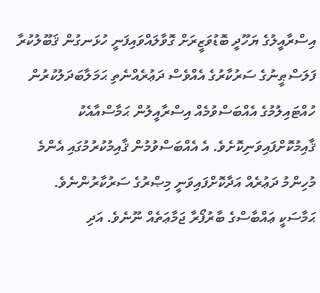އިސްރާއީލުގެ ޔަހޫދީ ބޮޑުވަޒީރަށް ގޮވާލައްވައިފަނީ ހުޅަނގުން ޤަބޫލުކުރާ ފަލަސްޠީނުގެ ސަރުކާރުގެ އެއްވެސް ދަޢުރެއްނެތި ޙަމަލާބަދަލުކުރުން ހުއްޓައިލުމުގެ އެއްބަސްވުމެއް އިސްރާއީލުން ޙަމާސްއާއެކު ޤާއިމުކޮށްފައިވަނިކޮށެވެ. އެ އެއްބަސްވުމުން ޤާއިމުކުރުމުގައި އެންމެ މުހިންމު ދަޢުރެއް އަދާކޮށްފައިވަނީ މިޞްރުގެ ސަރުކާރުންނެވެ.
ޙަމާސަކީ ޢައްބާސްގެ ބާރުފޯރާ ޖަމާޢަތެއް ނޫނެވެ. އަދި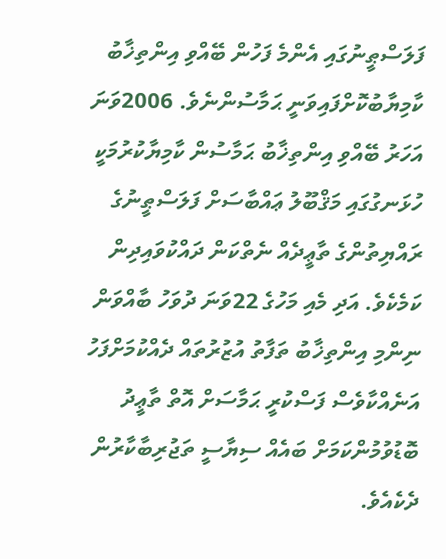ފަލަސްޠީނުގައި އެންމެ ފަހުން ބޭއްވި އިންތިޚާބު ކާމިޔާބުކޮށްފައިވަނީ ޙަމާސުންނެވެ. 2006ވަނަ އަހަރު ބޭއްވި އިންތިޚާބު ޙަމާސުން ކާމިޔާކުރުމަކީ ހުޅަނގުގައި މަޤްބޫލު ޢައްބާސަށް ފަލަސްޠީނުގެ ރައްޔިތުންގެ ތާޢީދެއް ނެތްކަން ދައްކުވައިދިން ކަމެކެވެ. އަދި މެއި މަހުގެ 22ވަނަ ދުވަހު ބާއްވަން ނިންމި އިންތިޚާބު ތަފާތު އުޒުރުތައް ދެއްކުމަށްފަހު އަނެއްކާވެސް ފަސްކުރީ ޙަމާސަށް އޮތް ތާޢީދު ބޮޑުވުމުންކަމަށް ބައެއް ސިޔާސީ ތަޖުރިބާކާރުން ދެކެއެވެ.